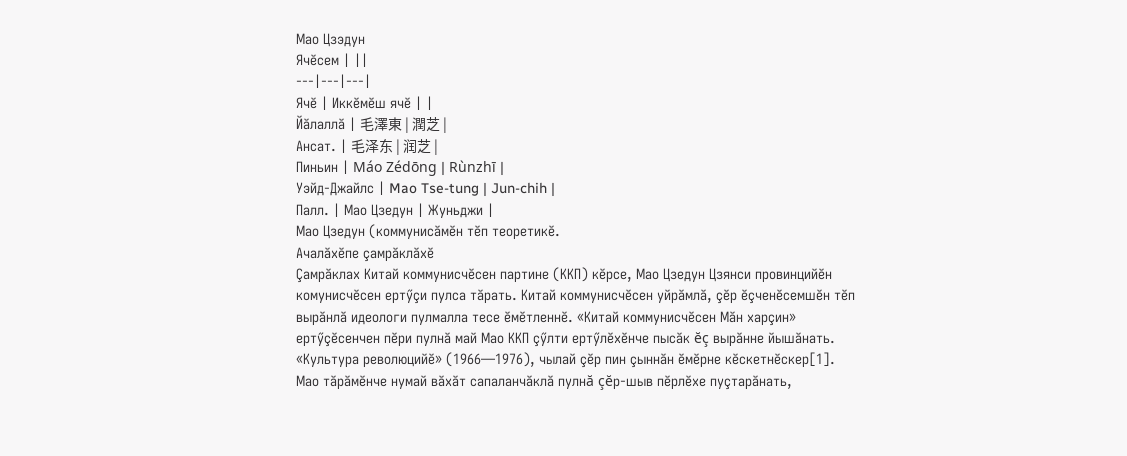Мао Цзэдун
Ячĕсем | ||
---|---|---|
Ячĕ | Иккĕмĕш ячĕ | |
Йăлаллă | 毛澤東 | 潤芝 |
Ансат. | 毛泽东 | 润芝 |
Пиньин | Máo Zédōng | Rùnzhī |
Уэйд-Джайлс | Mao Tse-tung | Jun-chih |
Палл. | Мао Цзедун | Жуньджи |
Мао Цзедун (коммунисăмĕн тĕп теоретикĕ.
Ачалăхĕпе çамрăклăхĕ
Çамрăклах Китай коммунисчĕсен партине (ККП) кĕрсе, Мао Цзедун Цзянси провинцийĕн комунисчĕсен ертӳçи пулса тăрать. Китай коммунисчĕсен уйрăмлă, çĕр ĕçченĕсемшĕн тĕп вырăнлă идеологи пулмалла тесе ĕмĕтленнĕ. «Китай коммунисчĕсен Мăн харçин» ертӳçĕсенчен пĕри пулнă май Мао ККП çӳлти ертӳлĕхĕнче пысăк ĕç вырăнне йышăнать.
«Культура революцийĕ» (1966—1976), чылай çĕр пин çыннăн ĕмĕрне кĕскетнĕскер[1].
Мао тăрăмĕнче нумай вăхăт сапаланчăклă пулнă çĕр-шыв пĕрлĕхе пуçтарăнать,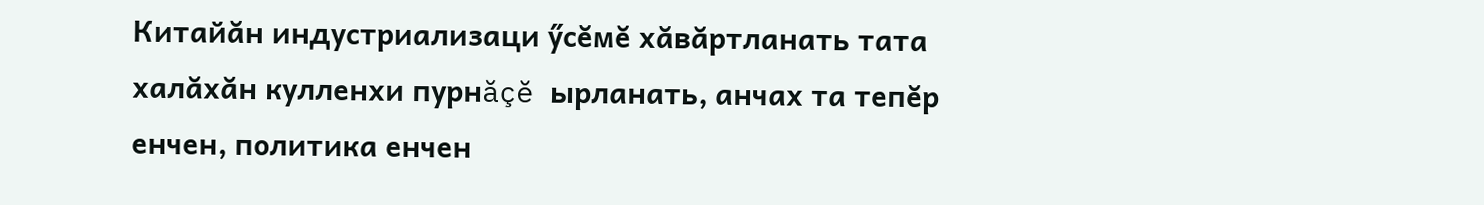Китайăн индустриализаци ӳсĕмĕ хăвăртланать тата халăхăн кулленхи пурнăçĕ ырланать, анчах та тепĕр енчен, политика енчен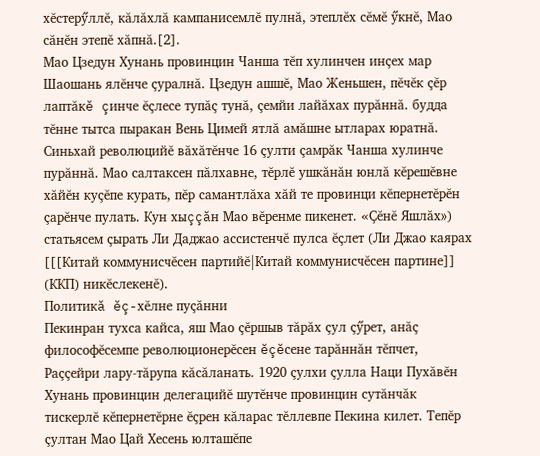хĕстерӳллĕ, кăлăхлă кампанисемлĕ пулнă, этеплĕх сĕмĕ ӳкнĕ, Мао сăнĕн этепĕ хăпнă.[2].
Мао Цзедун Хунань провинцин Чанша тĕп хулинчен инçех мар Шаошань ялĕнче çуралнă. Цзедун ашшĕ, Мао Женьшен, пĕчĕк çĕр лаптăкĕ çинче ĕçлесе тупăç тунă, çемйи лайăхах пурăннă. будда тĕнне тытса пыракан Вень Цимей ятлă амăшне ытларах юратнă.
Синьхай революцийĕ вăхăтĕнче 16 çулти çамрăк Чанша хулинче пурăннă. Мао салтаксен пăлхавне, тĕрлĕ ушкăнăн юнлă кĕрешĕвне хăйĕн куçĕпе курать, пĕр самантлăха хăй те провинци кĕпернетĕрĕн çарĕнче пулать. Кун хыççăн Мао вĕренме пикенет. «Çĕнĕ Яшлăх») статьясем çырать Ли Даджао ассистенчĕ пулса ĕçлет (Ли Джао каярах [[[Китай коммунисчĕсен партийĕ|Китай коммунисчĕсен партине]] (ККП) никĕслекенĕ).
Политикă ĕç-хĕлне пуçăнни
Пекинран тухса кайса, яш Мао çĕршыв тăрăх çул çӳрет, анăç философĕсемпе революционерĕсен ĕçĕсене тарăннăн тĕпчет, Раççейри лару-тăрупа кăсăланать. 1920 çулхи çулла Наци Пухăвĕн Хунань провинцин делегацийĕ шутĕнче провинцин сутăнчăк тискерлĕ кĕпернетĕрне ĕçрен кăларас тĕллевпе Пекина килет. Тепĕр çултан Мао Цай Хесень юлташĕпе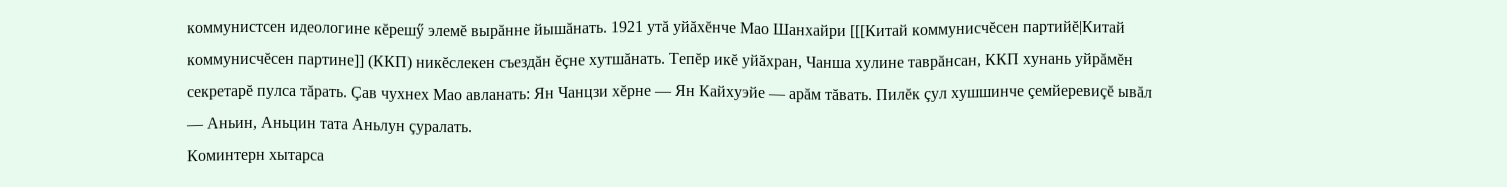коммунистсен идеологине кĕрешӳ элемĕ вырăнне йышăнать. 1921 утă уйăхĕнче Мао Шанхайри [[[Китай коммунисчĕсен партийĕ|Китай коммунисчĕсен партине]] (ККП) никĕслекен съездăн ĕçне хутшăнать. Тепĕр икĕ уйăхран, Чанша хулине таврăнсан, ККП хунань уйрăмĕн секретарĕ пулса тăрать. Çав чухнех Мао авланать: Ян Чанцзи хĕрне — Ян Кайхуэйе — арăм тăвать. Пилĕк çул хушшинче çемйеревиçĕ ывăл — Аньин, Аньцин тата Аньлун çуралать.
Коминтерн хытарса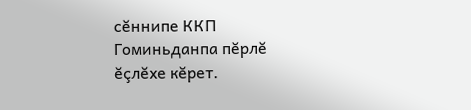сĕннипе ККП Гоминьданпа пĕрлĕ ĕçлĕхе кĕрет.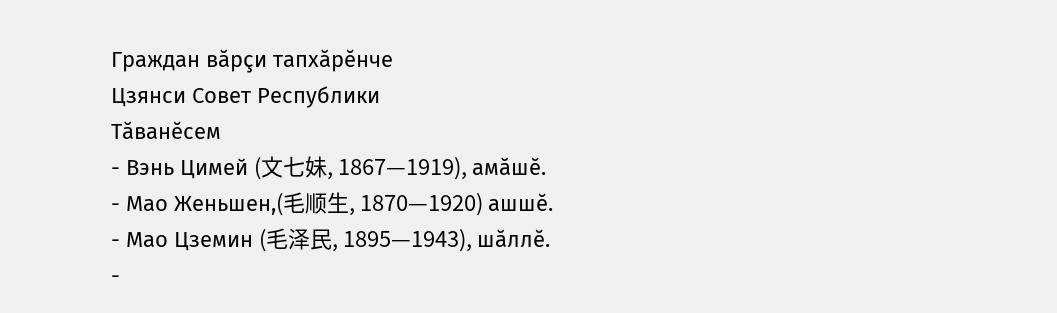Граждан вăрçи тапхăрĕнче
Цзянси Совет Республики
Тăванĕсем
- Вэнь Цимей (文七妹, 1867—1919), амăшĕ.
- Мао Женьшен,(毛顺生, 1870—1920) ашшĕ.
- Мао Цземин (毛泽民, 1895—1943), шăллĕ.
-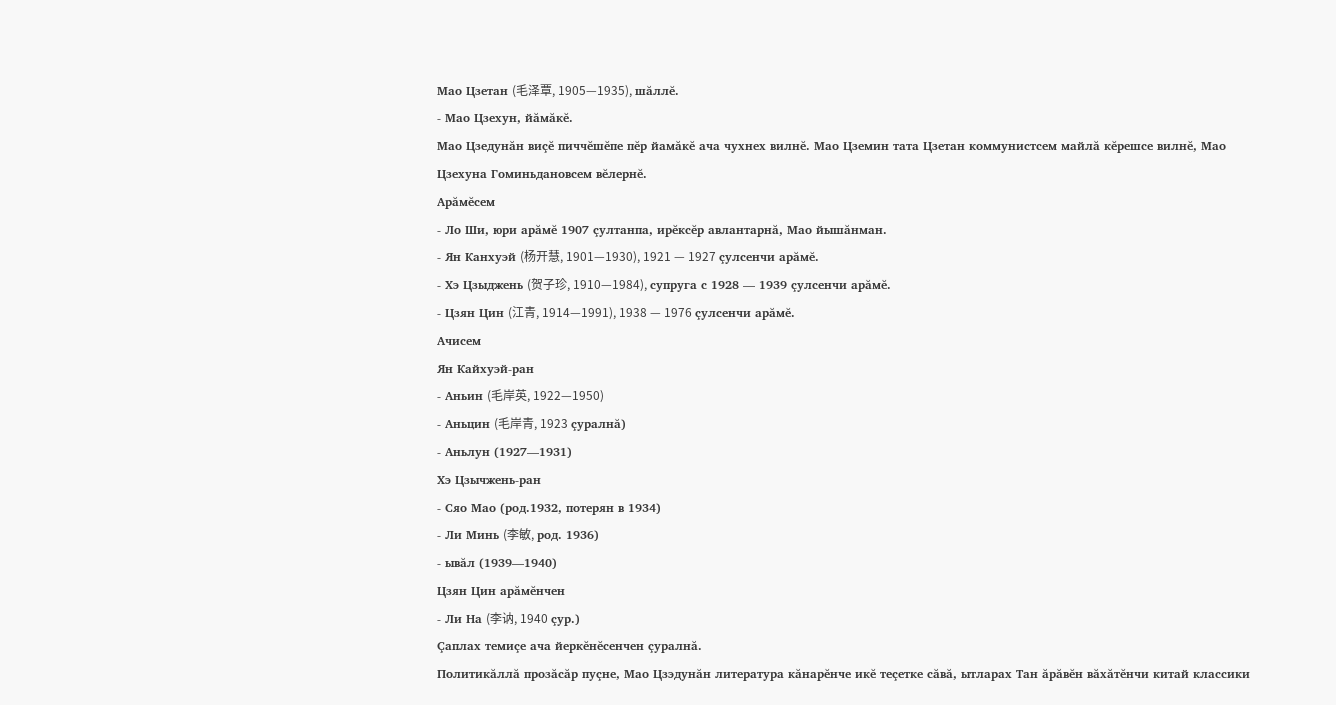Мао Цзетан (毛泽覃, 1905—1935), шăллĕ.
- Мао Цзехун, йăмăкĕ.
Мао Цзедунăн виçĕ пиччĕшĕпе пĕр йамăкĕ ача чухнех вилнĕ. Мао Цземин тата Цзетан коммунистсем майлă кĕрешсе вилнĕ, Мао Цзехуна Гоминьдановсем вĕлернĕ.
Арăмĕсем
- Ло Ши, юри арăмĕ 1907 çултанпа, ирĕксĕр авлантарнă, Мао йышăнман.
- Ян Канхуэй (杨开慧, 1901—1930), 1921 — 1927 çулсенчи арăмĕ.
- Хэ Цзыджень (贺子珍, 1910—1984), супруга с 1928 — 1939 çулсенчи арăмĕ.
- Цзян Цин (江青, 1914—1991), 1938 — 1976 çулсенчи арăмĕ.
Ачисем
Ян Кайхуэй-ран
- Аньин (毛岸英, 1922—1950)
- Аньцин (毛岸青, 1923 çуралнă)
- Аньлун (1927—1931)
Хэ Цзычжень-ран
- Сяо Мао (род.1932, потерян в 1934)
- Ли Минь (李敏, род. 1936)
- ывăл (1939—1940)
Цзян Цин арăмĕнчен
- Ли На (李讷, 1940 çур.)
Çаплах темиçе ача йеркĕнĕсенчен çуралнă.
Политикăллă прозăсăр пуçне, Мао Цзэдунăн литература кăнарĕнче икĕ теçетке сăвă, ытларах Тан ăрăвĕн вăхăтĕнчи китай классики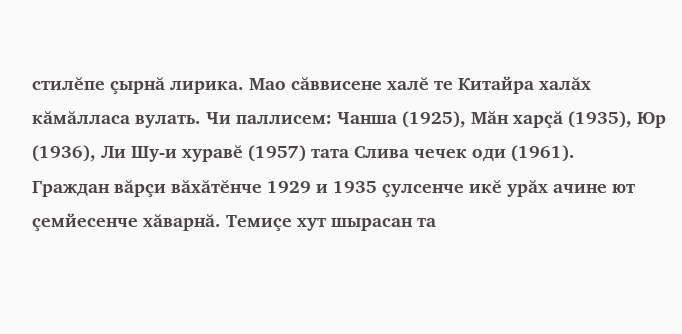стилĕпе çырнă лирика. Мао сăввисене халĕ те Китайра халăх кăмăлласа вулать. Чи паллисем: Чанша (1925), Мăн харçă (1935), Юр (1936), Ли Шу-и хуравĕ (1957) тата Слива чечек оди (1961).
Граждан вăрçи вăхăтĕнче 1929 и 1935 çулсенче икĕ урăх ачине ют çемйесенче хăварнă. Темиçе хут шырасан та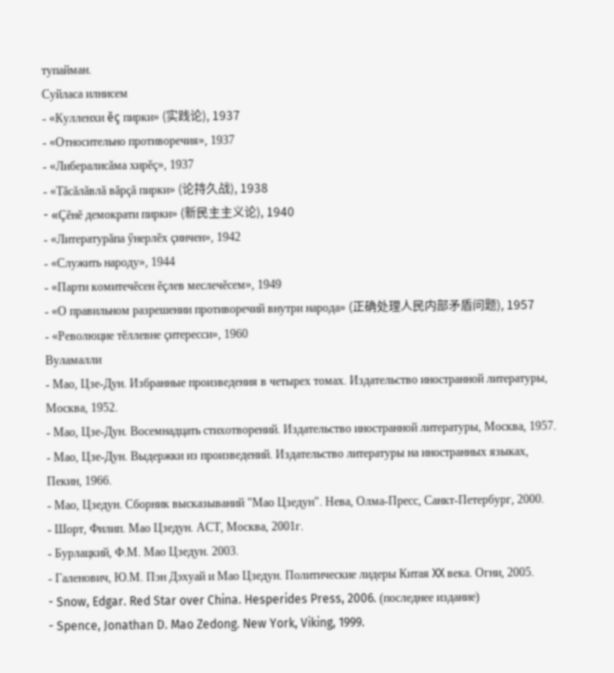тупайман.
Суйласа илнисем
- «Кулленхи ĕç пирки» (实践论), 1937
- «Относительно противоречия», 1937
- «Либералисăма хирĕç», 1937
- «Тăсăлăвлă вăрçă пирки» (论持久战), 1938
- «Çĕнĕ демократи пирки» (新民主主义论), 1940
- «Литературăпа ӳнерлĕх çинчен», 1942
- «Служить народу», 1944
- «Парти комитечĕсен ĕçлев меслечĕсем», 1949
- «О правильном разрешении противоречий внутри народа» (正确处理人民内部矛盾问题), 1957
- «Революцие тĕллевне çитересси», 1960
Вуламалли
- Мао, Цзе-Дун. Избранные произведения в четырех томах. Издательство иностранной литературы, Москва, 1952.
- Мао, Цзе-Дун. Восемнадцать стихотворений. Издательство иностранной литературы, Москва, 1957.
- Мао, Цзе-Дун. Выдержки из произведений. Издательство литературы на иностранных языках, Пекин, 1966.
- Мао, Цзедун. Сборник высказываний "Мао Цзедун". Нева, Олма-Пресс, Санкт-Петербург, 2000.
- Шорт, Филип. Мао Цзедун. АСТ, Москва, 2001г.
- Бурлацкий, Ф.М. Мао Цзедун. 2003.
- Галенович, Ю.М. Пэн Дэхуай и Мао Цзедун. Политические лидеры Китая XX века. Огни, 2005.
- Snow, Edgar. Red Star over China. Hesperides Press, 2006. (последнее издание)
- Spence, Jonathan D. Mao Zedong. New York, Viking, 1999.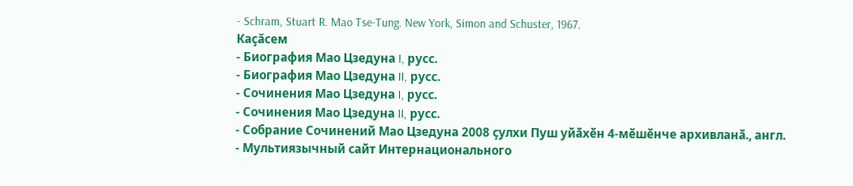- Schram, Stuart R. Mao Tse-Tung. New York, Simon and Schuster, 1967.
Каçăсем
- Биография Мао Цзедуна I, русс.
- Биография Мао Цзедуна II, русс.
- Сочинения Мао Цзедуна I, русс.
- Сочинения Мао Цзедуна II, русс.
- Собрание Сочинений Мао Цзедуна 2008 ҫулхи Пуш уйӑхӗн 4-мӗшӗнче архивланӑ., англ.
- Мультиязычный сайт Интернационального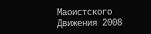Маоистского Движения 2008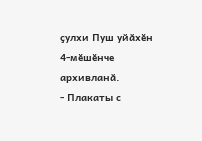ҫулхи Пуш уйӑхӗн 4-мӗшӗнче архивланӑ.
- Плакаты с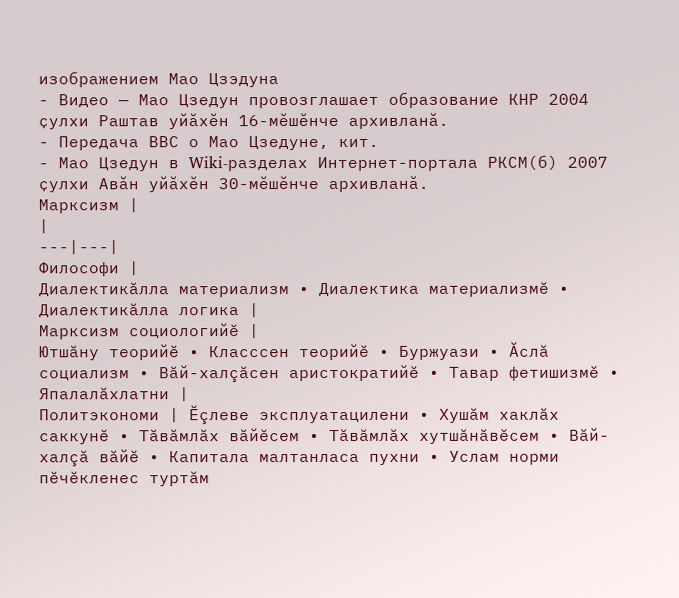изображением Мао Цзэдуна
- Видео — Мао Цзедун провозглашает образование КНР 2004 ҫулхи Раштав уйӑхӗн 16-мӗшӗнче архивланӑ.
- Передача ВBС о Мао Цзедуне, кит.
- Мао Цзедун в Wiki-разделах Интернет-портала РКСМ(б) 2007 ҫулхи Авӑн уйӑхӗн 30-мӗшӗнче архивланӑ.
Марксизм |
|
---|---|
Философи |
Диалектикăлла материализм • Диалектика материализмĕ • Диалектикăлла логика |
Марксизм социологийĕ |
Ютшăну теорийĕ • Класссен теорийĕ • Буржуази • Ăслă социализм • Вăй-халçăсен аристократийĕ • Тавар фетишизмĕ • Япалалăхлатни |
Политэкономи | Ĕçлеве эксплуатацилени • Хушăм хаклăх саккунĕ • Тăвăмлăх вăйĕсем • Тăвăмлăх хутшăнăвĕсем • Вăй-халçă вăйĕ • Капитала малтанласа пухни • Услам норми пĕчĕкленес туртăм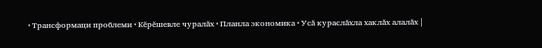• Трансформаци проблеми • Кĕрĕшевле чуралăх • Планла экономика • Усă кураслăхла хаклăх алалăх |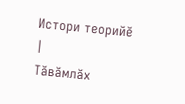Истори теорийĕ |
Тăвăмлăх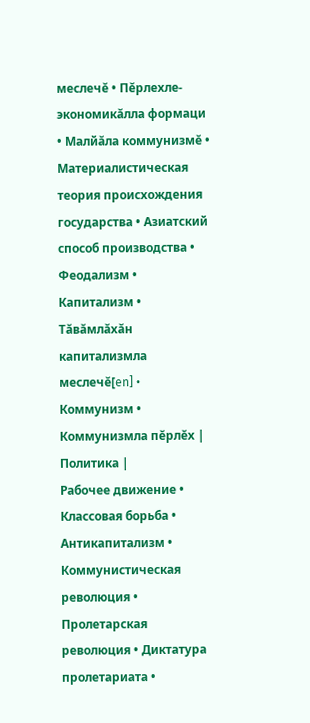меслечĕ • Пĕрлехле-экономикăлла формаци • Малйăла коммунизмĕ • Материалистическая теория происхождения государства • Азиатский способ производства • Феодализм • Капитализм • Тăвăмлăхăн капитализмла меслечĕ[en] • Коммунизм • Коммунизмла пĕрлĕх |
Политика |
Рабочее движение • Классовая борьба • Антикапитализм • Коммунистическая революция • Пролетарская революция • Диктатура пролетариата •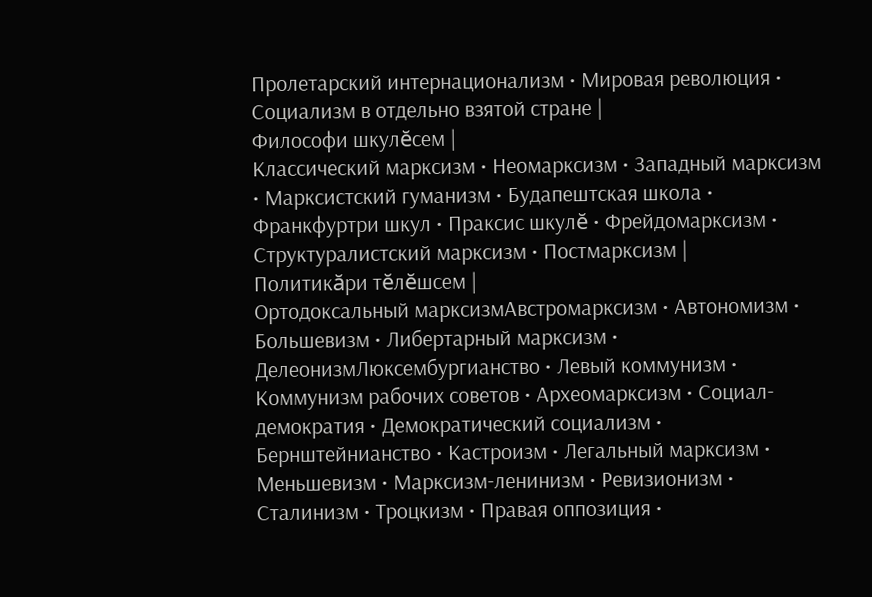Пролетарский интернационализм • Мировая революция • Социализм в отдельно взятой стране |
Философи шкулĕсем |
Классический марксизм • Неомарксизм • Западный марксизм • Марксистский гуманизм • Будапештская школа • Франкфуртри шкул • Праксис шкулĕ • Фрейдомарксизм • Структуралистский марксизм • Постмарксизм |
Политикăри тĕлĕшсем |
Ортодоксальный марксизмАвстромарксизм • Автономизм • Большевизм • Либертарный марксизм • ДелеонизмЛюксембургианство • Левый коммунизм • Коммунизм рабочих советов • Археомарксизм • Социал-демократия • Демократический социализм • Бернштейнианство • Кастроизм • Легальный марксизм • Меньшевизм • Марксизм-ленинизм • Ревизионизм • Сталинизм • Троцкизм • Правая оппозиция •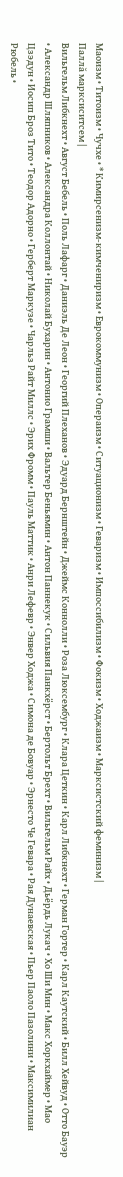Маоизм • Титоизм • Чучхе • * Кимирсенизм-кимчениризм • Еврокоммунизм • Операизм • Ситуационизм • Геваризм • Импоссибилизм • Фокизм • Ходжаизм • Марксистский феминизм |
Паллă марксиситсем |
Вильгельм Либкнехт • Август Бебель • Поль Лафарг • Даниэль Де Леон • Георгий Плеханов • Эдуард Бернштейн • Джеймс Коннолли • Роза Люксембург • Клара Цеткин • Карл Либкнехт • Герман Гортер • Карл Каутский • Билл Хейвуд • Отто Бауэр • Александр Шляпников • Александра Коллонтай • Николай Бухарин • Антонио Грамши • Вальтер Беньямин • Антон Паннекук • Сильвия Панкхёрст • Бертольт Брехт • Вильгельм Райх • Дьёрдь Лукач • Хо Ши Мин • Макс Хоркхаймер • Мао Цзэдун • Иосип Броз Тито • Теодор Адорно • Герберт Маркузе • Чарльз Райт Миллс • Эрих Фромм • Пауль Маттик • Анри Лефевр • Энвер Ходжа • Симона де Бовуар • Эрнесто Че Гевара • Рая Дунаевская • Пьер Паоло Пазолини • Максимилиан Рюбель •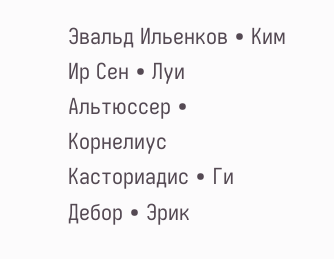Эвальд Ильенков • Ким Ир Сен • Луи Альтюссер • Корнелиус Касториадис • Ги Дебор • Эрик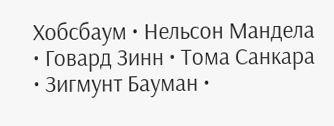Хобсбаум • Нельсон Мандела • Говард Зинн • Тома Санкара • Зигмунт Бауман •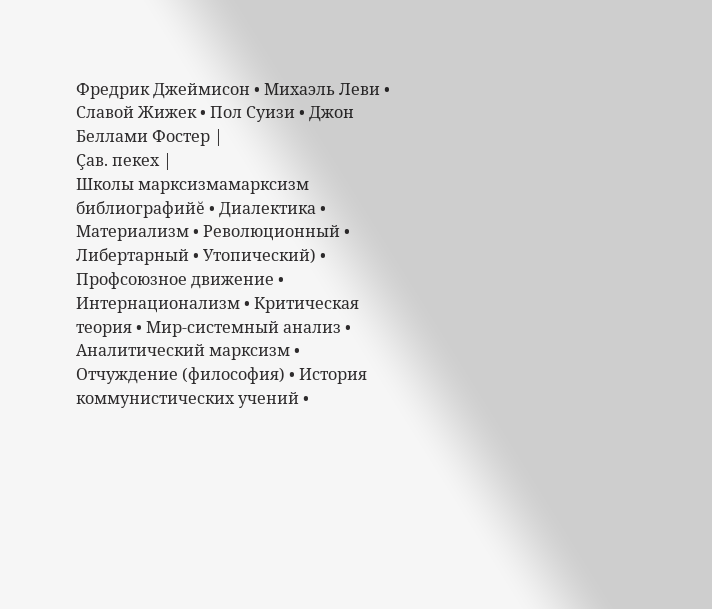Фредрик Джеймисон • Михаэль Леви • Славой Жижек • Пол Суизи • Джон Беллами Фостер |
Çав. пекех |
Школы марксизмамарксизм библиографийĕ • Диалектика • Материализм • Революционный • Либертарный • Утопический) • Профсоюзное движение • Интернационализм • Критическая теория • Мир-системный анализ • Аналитический марксизм • Отчуждение (философия) • История коммунистических учений •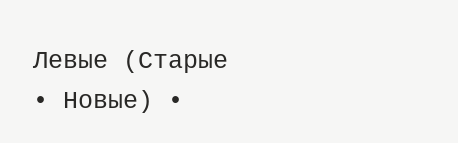Левые (Старые • Новые) •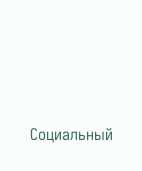Социальный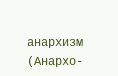анархизм (Анархо-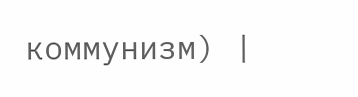коммунизм) |